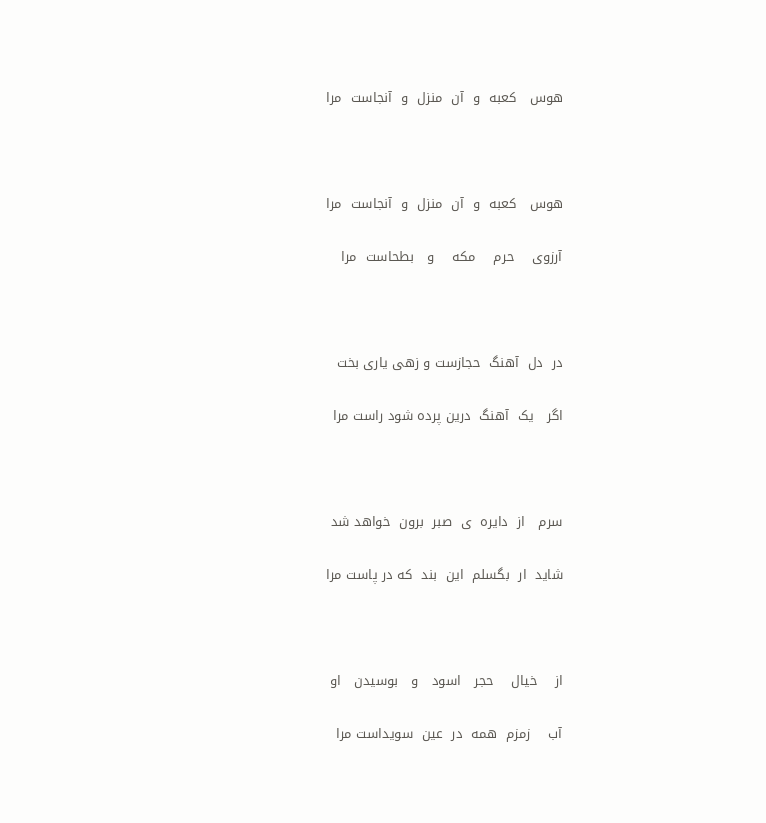هوس   کعبه  و  آن  منزل  و  آنجاست  مرا



هوس   کعبه  و  آن  منزل  و  آنجاست  مرا

آرزوى    حرم    مکه    و   بطحاست  مرا



در  دل  آهنگ  حجازست و زهى يارى بخت

اگر   يک  آهنگ  درين پرده شود راست مرا



سرم   از  دايره  ى  صبر  برون  خواهد شد

شايد  ار  بگسلم  اين  بند  که در پاست مرا



از    خيال    حجر   اسود   و   بوسيدن   او

آب    زمزم  همه  در  عين  سويداست مرا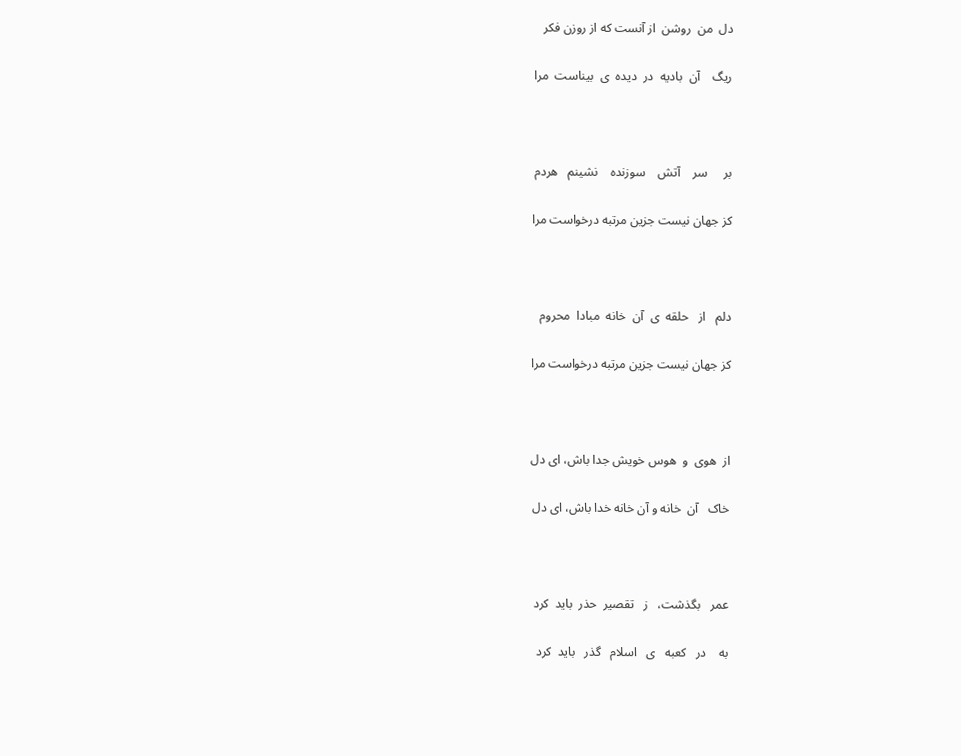دل  من  روشن  از آنست که از روزن فکر

ريگ    آن  باديه  در  ديده  ى  بيناست  مرا



بر     سر    آتش    سوزنده    نشينم   هردم

کز جهان نيست جزين مرتبه درخواست مرا



دلم   از   حلقه  ى  آن  خانه  مبادا  محروم

کز جهان نيست جزين مرتبه درخواست مرا



از  هوى  و  هوس خويش جدا باش، اى دل

خاک   آن  خانه و آن خانه خدا باش، اى دل



عمر   بگذشت،   ز   تقصير  حذر  بايد  کرد

به    در   کعبه   ى   اسلام   گذر   بايد  کرد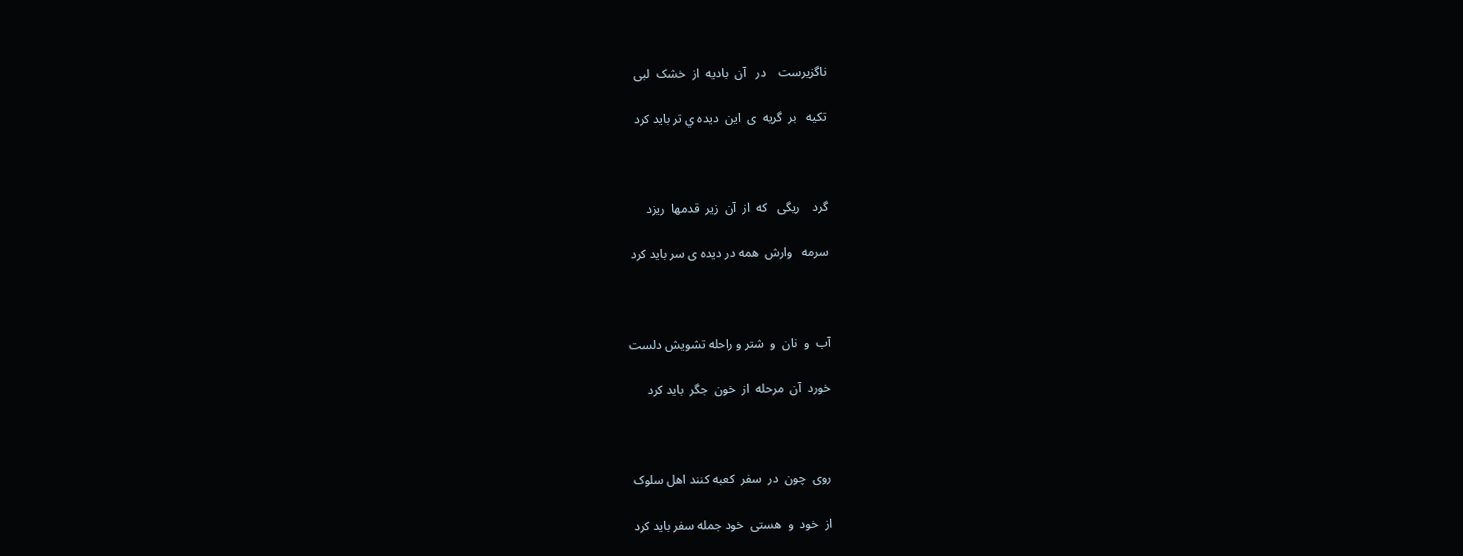ناگزيرست    در   آن  باديه  از  خشک  لبى

تکيه   بر  گريه  ى  اين  ديده ي تر بايد کرد



گرد    ريگى   که  از  آن  زير  قدمها  ريزد

سرمه   وارش  همه در ديده ى سر بايد کرد



آب  و  نان  و  شتر و راحله تشويش دلست

خورد  آن  مرحله  از  خون  جگر  بايد کرد



روى  چون  در  سفر  کعبه کنند اهل سلوک

از  خود  و  هستى  خود جمله سفر بايد کرد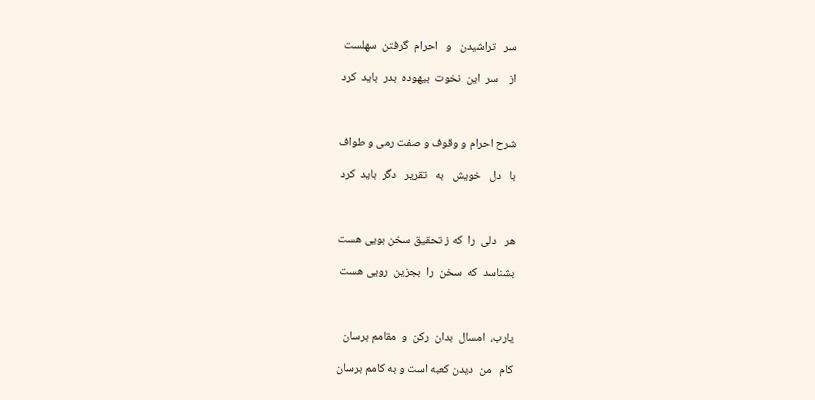سر   تراشيدن   و   احرام  گرفتن  سهلست

از    سر  اين  نخوت  بيهوده  بدر  بايد  کرد



شرح احرام و وقوف و صفت رمى و طواف

با   دل   خويش   به   تقرير   دگر  بايد  کرد



هر   دلى  را  که ز تحقيق سخن بويى هست

بشناسد  که  سخن  را  بجزين  رويى هست



يارب،  امسال  بدان  رکن  و  مقامم برسان

کام   من  ديدن کعبه است و به کامم برسان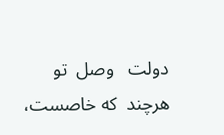دولت   وصل  تو  هرچند  که خاصست،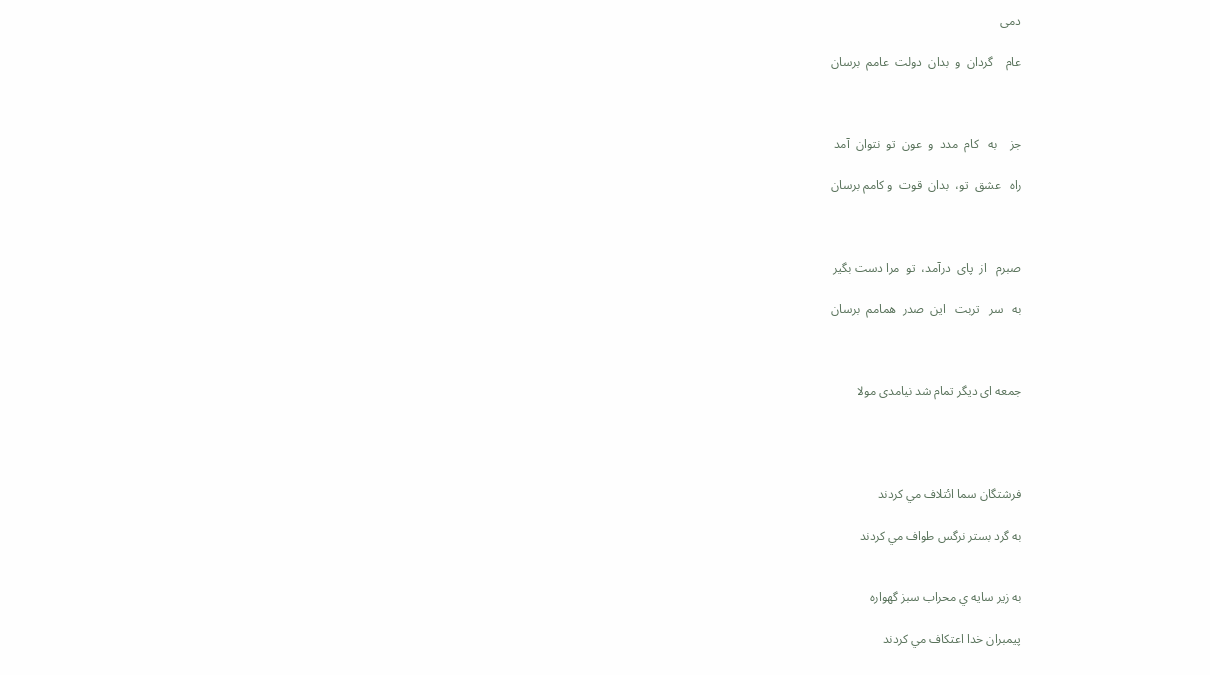دمى

عام    گردان  و  بدان  دولت  عامم  برسان



جز    به   کام  مدد  و  عون  تو  نتوان  آمد

راه   عشق  تو،  بدان  قوت  و کامم برسان



صبرم   از  پاى  درآمد،  تو  مرا دست بگير

به   سر   تربت   اين  صدر  همامم  برسان



جمعه ای دیگر تمام شد نیامدی مولا




فرشتگان سما ائتلاف مي كردند

به گرد بستر نرگس طواف مي كردند


به زير سايه ي محراب سبز گهواره

پيمبران خدا اعتكاف مي كردند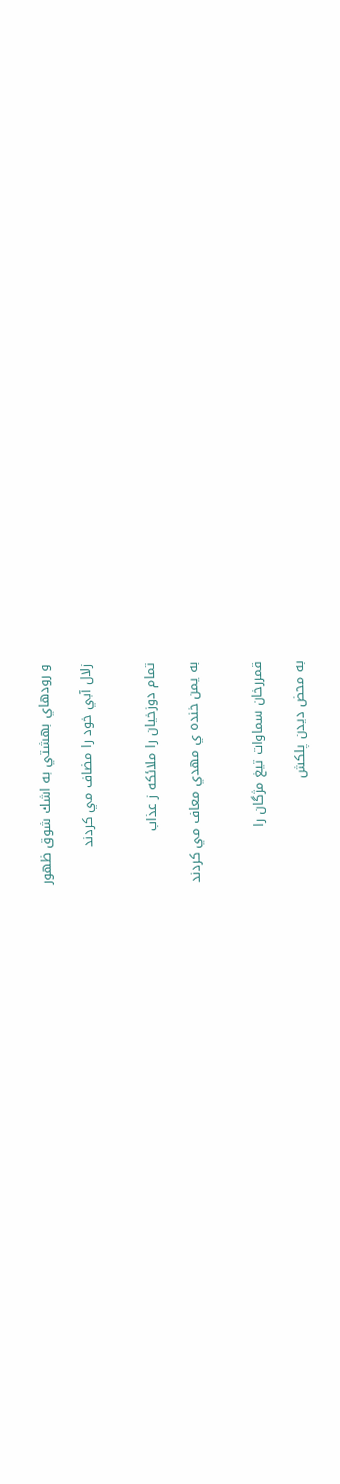و رودهاي بهشتي به اشك شوق ظهور

زلال آبي خود را مضاف مي كردند


تمام دوزخيان را ملائكه ز عذاب

به يمن خنده ي مهدي معاف مي كردند


قمررخان سماوات تيغ مژگان را

به محض ديدن پلكش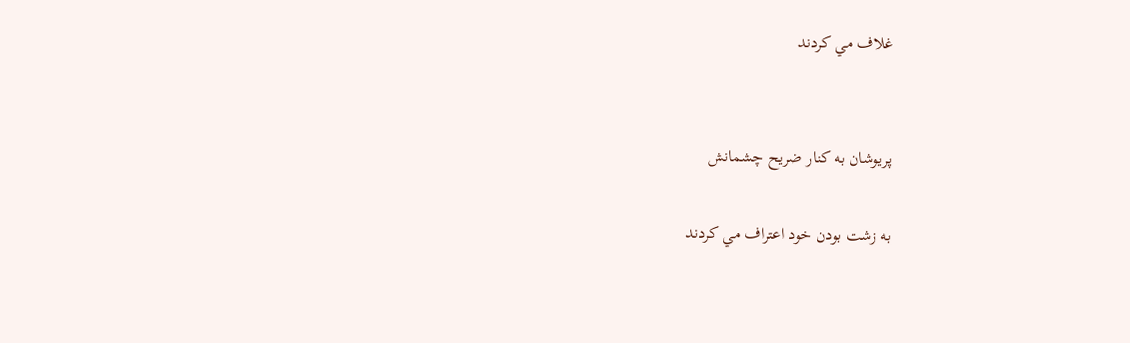غلاف مي كردند


پريوشان به كنار ضريح چشمانش

به زشت بودن خود اعتراف مي كردند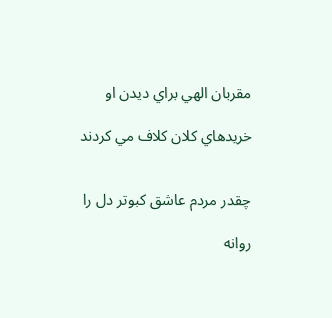مقربان الهي براي ديدن او

خريدهاي كلان كلاف مي كردند


چقدر مردم عاشق كبوتر دل را

روانه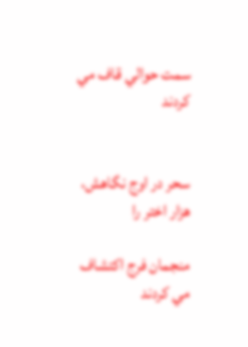سمت حوالي قاف مي كردند


سحر در اوج نگاهش، هزار اختر را

منجمان فرج اكتشاف مي كردند